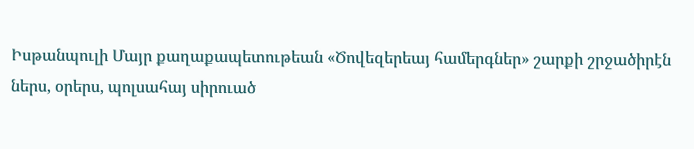Իսթանպուլի Մայր քաղաքապետութեան «Ծովեզերեայ համերգներ» շարքի շրջածիրէն ներս, օրերս, պոլսահայ սիրուած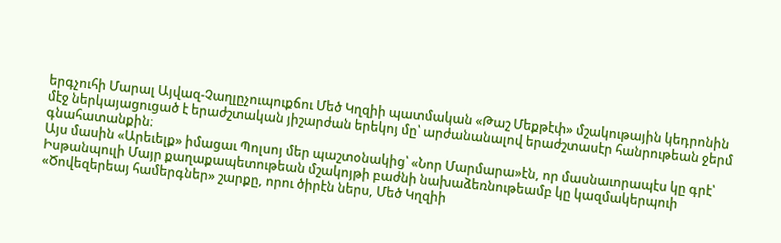երգչուհի Մարալ Այվազ-Չաղլըչուպուքճու Մեծ Կղզիի պատմական «Թաշ Մեքթէփ» մշակութային կեդրոնին մէջ ներկայացուցած է երաժշտական յիշարժան երեկոյ մը՝ արժանանալով երաժշտասէր հանրութեան ջերմ գնահատանքին։
Այս մասին «Արեւելք» իմացաւ Պոլսոյ մեր պաշտօնակից՝ «Նոր Մարմարա»էն, որ մասնաւորապէս կը գրէ՝
Իսթանպուլի Մայր քաղաքապետութեան մշակոյթի բաժնի նախաձեռնութեամբ կը կազմակերպուի «Ծովեզերեայ համերգներ» շարքը, որու ծիրէն ներս, Մեծ Կղզիի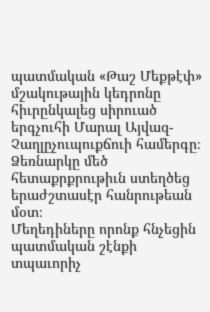պատմական «Թաշ Մեքթէփ» մշակութային կեդրոնը հիւրընկալեց սիրուած երգչուհի Մարալ Այվազ-Չաղլըչուպուքճուի համերգը։ Ձեռնարկը մեծ հետաքրքրութիւն ստեղծեց երաժշտասէր հանրութեան մօտ։
Մեղեդիները որոնք հնչեցին պատմական շէնքի տպաւորիչ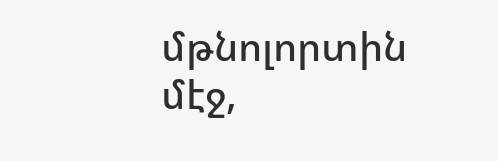մթնոլորտին մէջ,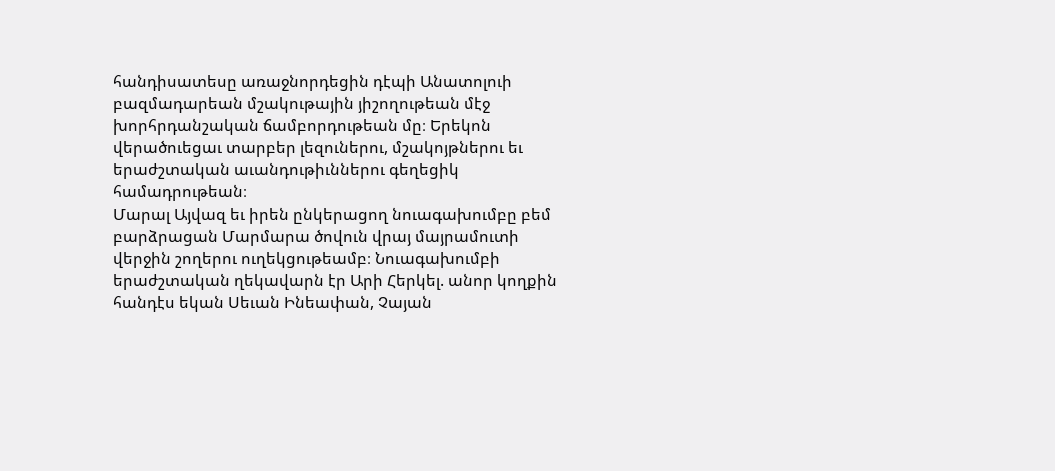հանդիսատեսը առաջնորդեցին դէպի Անատոլուի բազմադարեան մշակութային յիշողութեան մէջ խորհրդանշական ճամբորդութեան մը։ Երեկոն վերածուեցաւ տարբեր լեզուներու, մշակոյթներու եւ երաժշտական աւանդութիւններու գեղեցիկ համադրութեան։
Մարալ Այվազ եւ իրեն ընկերացող նուագախումբը բեմ բարձրացան Մարմարա ծովուն վրայ մայրամուտի վերջին շողերու ուղեկցութեամբ։ Նուագախումբի երաժշտական ղեկավարն էր Արի Հերկել. անոր կողքին հանդէս եկան Սեւան Ինեափան, Չայան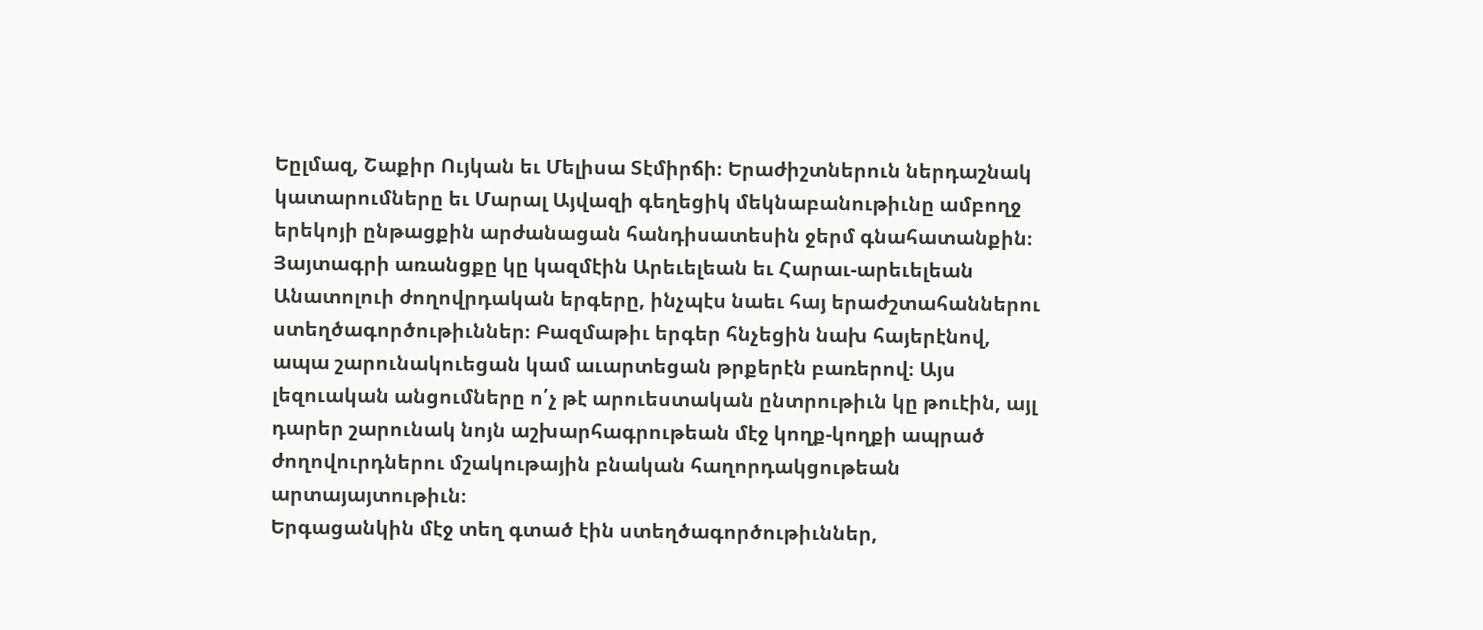Եըլմազ, Շաքիր Ույկան եւ Մելիսա Տէմիրճի։ Երաժիշտներուն ներդաշնակ կատարումները եւ Մարալ Այվազի գեղեցիկ մեկնաբանութիւնը ամբողջ երեկոյի ընթացքին արժանացան հանդիսատեսին ջերմ գնահատանքին։
Յայտագրի առանցքը կը կազմէին Արեւելեան եւ Հարաւ-արեւելեան Անատոլուի ժողովրդական երգերը, ինչպէս նաեւ հայ երաժշտահաններու ստեղծագործութիւններ։ Բազմաթիւ երգեր հնչեցին նախ հայերէնով, ապա շարունակուեցան կամ աւարտեցան թրքերէն բառերով։ Այս լեզուական անցումները ո՛չ թէ արուեստական ընտրութիւն կը թուէին, այլ դարեր շարունակ նոյն աշխարհագրութեան մէջ կողք-կողքի ապրած ժողովուրդներու մշակութային բնական հաղորդակցութեան արտայայտութիւն։
Երգացանկին մէջ տեղ գտած էին ստեղծագործութիւններ,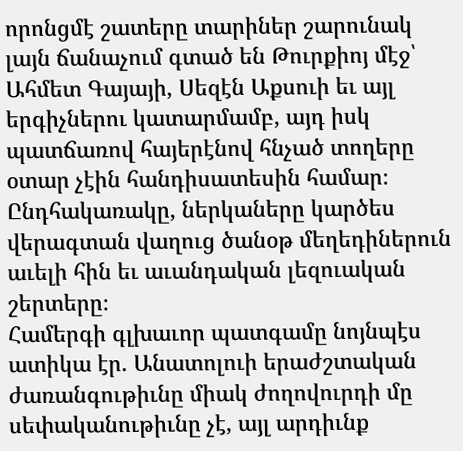որոնցմէ շատերը տարիներ շարունակ լայն ճանաչում գտած են Թուրքիոյ մէջ՝ Ահմետ Գայայի, Սեզէն Աքսուի եւ այլ երգիչներու կատարմամբ, այդ իսկ պատճառով հայերէնով հնչած տողերը օտար չէին հանդիսատեսին համար։ Ընդհակառակը, ներկաները կարծես վերագտան վաղուց ծանօթ մեղեդիներուն աւելի հին եւ աւանդական լեզուական շերտերը։
Համերգի գլխաւոր պատգամը նոյնպէս ատիկա էր. Անատոլուի երաժշտական ժառանգութիւնը միակ ժողովուրդի մը սեփականութիւնը չէ, այլ արդիւնք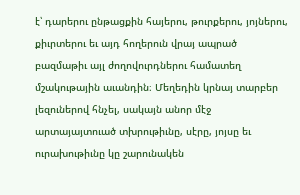է՝ դարերու ընթացքին հայերու, թուրքերու, յոյներու, քիւրտերու եւ այդ հողերուն վրայ ապրած բազմաթիւ այլ ժողովուրդներու համատեղ մշակութային աւանդին։ Մեղեդին կրնայ տարբեր լեզուներով հնչել, սակայն անոր մէջ արտայայտուած տխրութիւնը, սէրը, յոյսը եւ ուրախութիւնը կը շարունակեն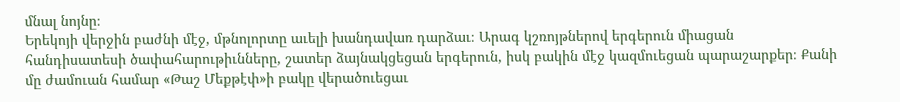մնալ նոյնը։
Երեկոյի վերջին բաժնի մէջ, մթնոլորտը աւելի խանդավառ դարձաւ։ Արագ կշռոյթներով երգերուն միացան հանդիսատեսի ծափահարութիւնները, շատեր ձայնակցեցան երգերուն, իսկ բակին մէջ կազմուեցան պարաշարքեր։ Քանի մը ժամուան համար «Թաշ Մեքթէփ»ի բակը վերածուեցաւ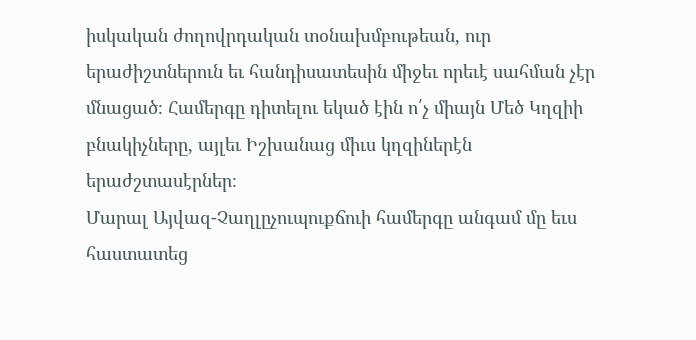իսկական ժողովրդական տօնախմբութեան, ուր երաժիշտներուն եւ հանդիսատեսին միջեւ որեւէ սահման չէր մնացած։ Համերգը դիտելու եկած էին ո՛չ միայն Մեծ Կղզիի բնակիչները, այլեւ Իշխանաց միւս կղզիներէն երաժշտասէրներ։
Մարալ Այվազ-Չաղլըչուպուքճուի համերգը անգամ մը եւս հաստատեց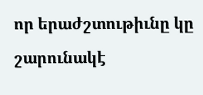որ երաժշտութիւնը կը շարունակէ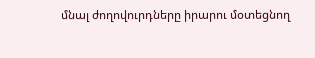մնալ ժողովուրդները իրարու մօտեցնող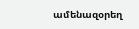ամենազօրեղ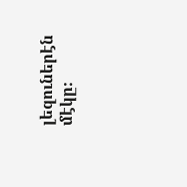լեզուներէն մէկը։